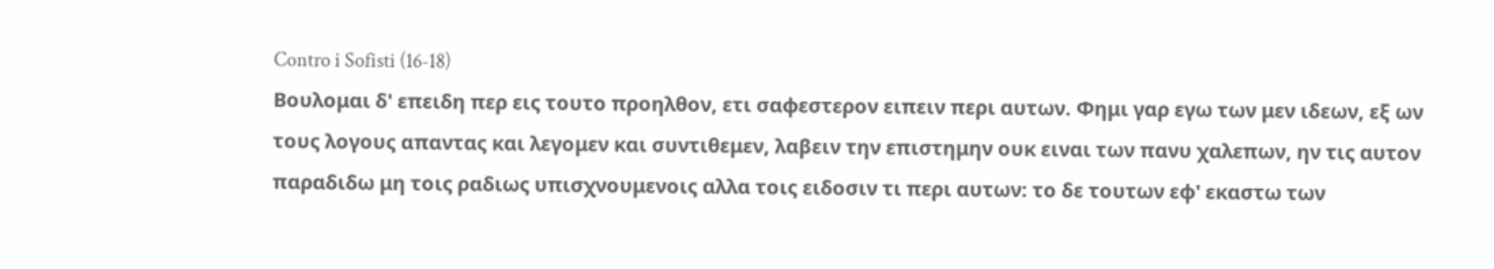Contro i Sofisti (16-18)
Βουλομαι δ' επειδη περ εις τουτο προηλθον, ετι σαφεστερον ειπειν περι αυτων. Φημι γαρ εγω των μεν ιδεων, εξ ων τους λογους απαντας και λεγομεν και συντιθεμεν, λαβειν την επιστημην ουκ ειναι των πανυ χαλεπων, ην τις αυτον παραδιδω μη τοις ραδιως υπισχνουμενοις αλλα τοις ειδοσιν τι περι αυτων: το δε τουτων εφ' εκαστω των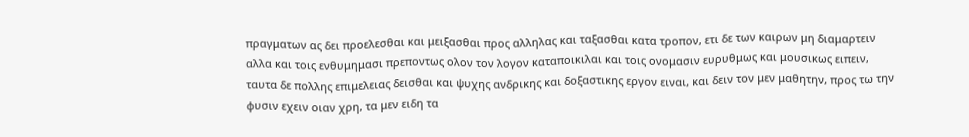πραγματων ας δει προελεσθαι και μειξασθαι προς αλληλας και ταξασθαι κατα τροπον, ετι δε των καιρων μη διαμαρτειν αλλα και τοις ενθυμημασι πρεποντως ολον τον λογον καταποικιλαι και τοις ονομασιν ευρυθμως και μουσικως ειπειν, ταυτα δε πολλης επιμελειας δεισθαι και ψυχης ανδρικης και δοξαστικης εργον ειναι, και δειν τον μεν μαθητην, προς τω την φυσιν εχειν οιαν χρη, τα μεν ειδη τα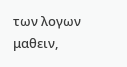των λογων μαθειν,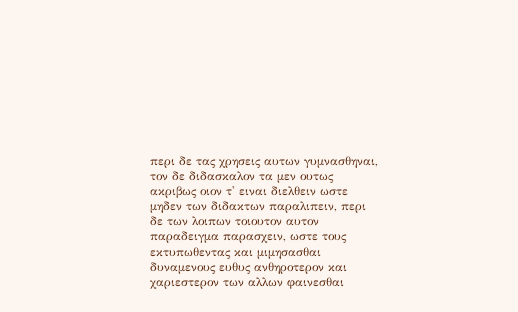περι δε τας χρησεις αυτων γυμνασθηναι, τον δε διδασκαλον τα μεν ουτως ακριβως οιον τ' ειναι διελθειν ωστε μηδεν των διδακτων παραλιπειν, περι δε των λοιπων τοιουτον αυτον παραδειγμα παρασχειν, ωστε τους εκτυπωθεντας και μιμησασθαι δυναμενους ευθυς ανθηροτερον και χαριεστερον των αλλων φαινεσθαι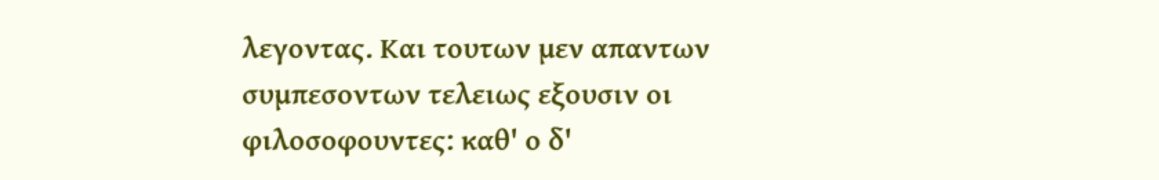λεγοντας. Και τουτων μεν απαντων συμπεσοντων τελειως εξουσιν οι φιλοσοφουντες: καθ' ο δ'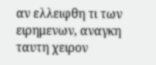αν ελλειφθη τι των ειρημενων, αναγκη ταυτη χειρον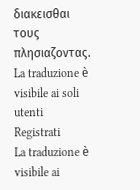διακεισθαι τους πλησιαζοντας.
La traduzione è visibile ai soli utenti Registrati
La traduzione è visibile ai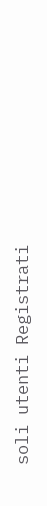soli utenti Registrati